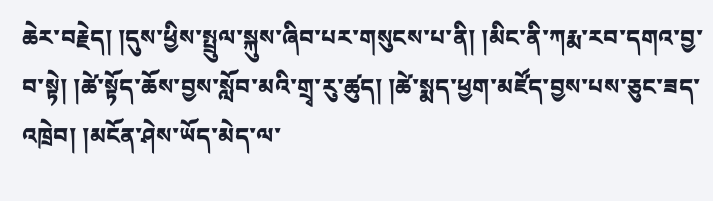ཆེར་བརྗེད། །དུས་ཕྱིས་སྤྲུལ་སྐུས་ཞིབ་པར་གསུངས་པ་ནི། །མིང་ནི་ཀརྨ་རབ་དགའ་བྱ་བ་སྟེ། །ཚེ་སྟོད་ཆོས་བྱས་སློབ་མའི་གྲྭ་རུ་ཚུད། །ཚེ་སྨད་ཕྱག་མཛོད་བྱས་པས་ཅུང་ཟད་འཁྲེབ། །མངོན་ཤེས་ཡོད་མེད་ལ་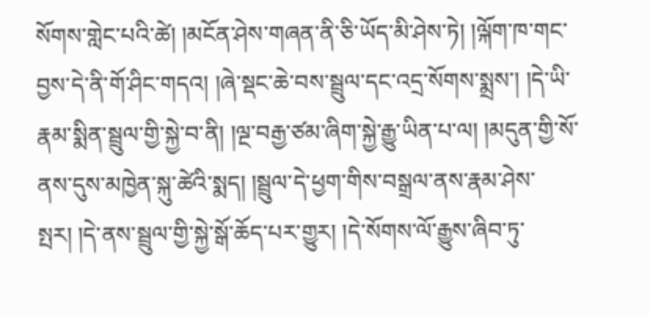སོགས་གླེང་པའི་ཚེ། །མངོན་ཤེས་གཞན་ནི་ཅི་ཡོད་མི་ཤེས་ཏེ། །ལྐོག་ཁ་གང་བྱས་དེ་ནི་གོ་ཤིང་གདའ། །ཞེ་སྡང་ཆེ་བས་སྦྲུལ་དང་འདྲ་སོགས་སྨྲས་། །དེ་ཡི་རྣམ་སྨིན་སྦྲུལ་གྱི་སྐྱེ་བ་ནི། །ལྔ་བརྒྱ་ཙམ་ཞིག་སྐྱེ་རྒྱུ་ཡིན་པ་ལ། །མདུན་གྱི་སོ་ནས་དུས་མཁྱེན་སྐུ་ཚེའི་སྨད། །སྦྲུལ་དེ་ཕྱག་གིས་བསྒྲལ་ནས་རྣམ་ཤེས་སྤར། །དེ་ནས་སྦྲུལ་གྱི་སྐྱེ་སྒོ་ཆོད་པར་གྱུར། །དེ་སོགས་ལོ་རྒྱུས་ཞིབ་ཏུ་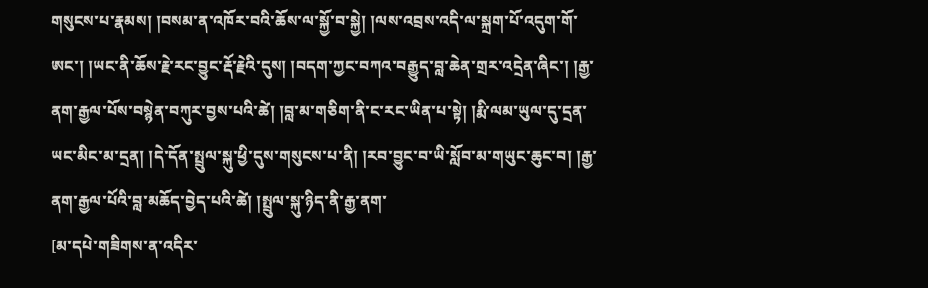གསུངས་པ་རྣམས། །བསམ་ན་འཁོར་བའི་ཆོས་ལ་སྐྱོ་བ་སྐྱེ། །ལས་འབྲས་འདི་ལ་སྐྲག་པོ་འདུག་གོ་ཨང་། །ཡང་ནི་ཆོས་རྗེ་རང་བྱུང་རྡོ་རྗེའི་དུས། །བདག་ཀྱང་བཀའ་བརྒྱུད་བླ་ཆེན་གྲར་འདྲེན་ཞིང་། །རྒྱ་ནག་རྒྱལ་པོས་བསྙེན་བཀུར་བྱས་པའི་ཚེ། །བླ་མ་གཅིག་ནི་ང་རང་ཡིན་པ་སྟེ། །རྨི་ལམ་ཡུལ་དུ་དྲན་ཡང་མིང་མ་དྲན། །དེ་དོན་སྤྲུལ་སྐུ་ཕྱི་དུས་གསུངས་པ་ནི། །རབ་བྱུང་བ་ཡི་སློབ་མ་གཡུང་ཆུང་བ། །རྒྱ་ནག་རྒྱལ་པོའི་བླ་མཆོད་བྱེད་པའི་ཚེ། །སྤྲུལ་སྐུ་ཉིད་ནི་རྒྱ་ནག་
[མ་དཔེ་གཟིགས་ན་འདིར་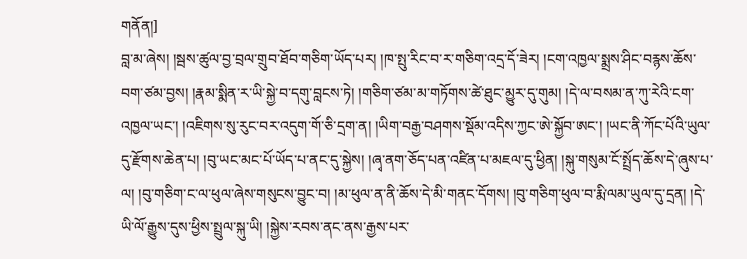གནོན།]
བླ་མ་ཞེས། །སྦས་ཚུལ་བྱ་བྲལ་གྲུབ་ཐོབ་གཅིག་ཡོད་པར། །ཁ་སྤུ་རིང་བ་ར་གཅིག་འདྲ་དོ་ཟེར། །ངག་འཁྱལ་སྨྲས་ཤིང་བརྙས་ཆོས་བག་ཙམ་བྱས། །རྣམ་སྨིན་ར་ཡི་སྐྱེ་བ་དགུ་བླངས་ཏེ། །གཅིག་ཙམ་མ་གཏོགས་ཚེ་ཐུང་མྱུར་དུ་གུམ། །དེ་ལ་བསམ་ན་ཀུ་རེའི་ངག་འཁྱལ་ཡང་། །འཇིགས་སུ་རུང་བར་འདུག་གོ་ཅི་དྲག་ན། །ཡིག་བརྒྱ་བཤགས་སྡོམ་འདིས་ཀྱང་ཨེ་སྐྱོབ་ཨང་། །ཡང་ནི་ཀོང་པོའི་ཡུལ་དུ་རྫོགས་ཆེན་པ། །བུ་ཡང་མང་པོ་ཡོད་པ་ནང་དུ་སྐྱེས། །ཞྭ་ནག་ཅོད་པན་འཛིན་པ་མཇལ་དུ་ཕྱིན། །སྐུ་གསུམ་ངོ་སྤྲོད་ཆོས་དེ་ཞུས་པ་ལ། །བུ་གཅིག་ང་ལ་ཕུལ་ཞེས་གསུངས་བྱུང་བ། །མ་ཕུལ་ན་ནི་ཆོས་དེ་མི་གནང་དོགས། །བུ་གཅིག་ཕུལ་བ་རྨི་ལམ་ཡུལ་དུ་དྲན། །དེ་ཡི་ལོ་རྒྱུས་དུས་ཕྱིས་སྤྲུལ་སྐུ་ཡི། །སྐྱེས་རབས་ནང་ནས་རྒྱས་པར་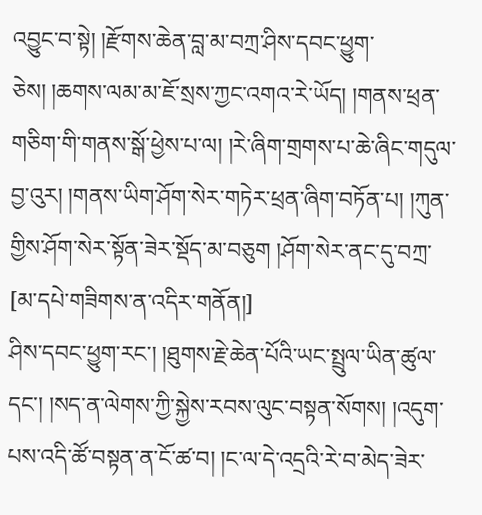འབྱུང་བ་སྟེ། །རྫོགས་ཆེན་བླ་མ་བཀྲ་ཤིས་དབང་ཕྱུག་ཅེས། །ཆགས་ལམ་མ་ཇོ་སྲས་ཀྱང་འགའ་རེ་ཡོད། །གནས་ཕྲན་གཅིག་གི་གནས་སྒོ་ཕྱེས་པ་ལ། །རེ་ཞིག་གྲགས་པ་ཆེ་ཞིང་གདུལ་བྱ་འུར། །གནས་ཡིག་ཤོག་སེར་གཏེར་ཕྲན་ཞིག་བཏོན་པ། །ཀུན་གྱིས་ཤོག་སེར་སྟོན་ཟེར་སྡོད་མ་བཅུག །ཤོག་སེར་ནང་དུ་བཀྲ་
[མ་དཔེ་གཟིགས་ན་འདིར་གནོན།]
ཤིས་དབང་ཕྱུག་རང་། །ཐུགས་རྗེ་ཆེན་པོའི་ཡང་སྤྲུལ་ཡིན་ཚུལ་དང་། །སད་ན་ལེགས་ཀྱི་སྐྱེས་རབས་ལུང་བསྟན་སོགས། །འདུག་པས་འདི་ཚོ་བསྟན་ན་ངོ་ཚ་བ། །ང་ལ་དེ་འདྲའི་རེ་བ་མེད་ཟེར་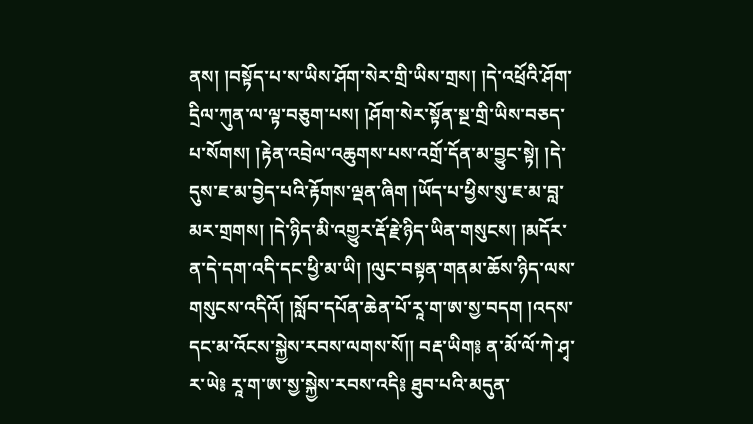ནས། །བསྟོད་པ་ས་ཡིས་ཤོག་སེར་གྲི་ཡིས་གྲས། །དེ་འཕྲོའི་ཤོག་དྲིལ་ཀུན་ལ་ལྟ་བཅུག་པས། །ཤོག་སེར་སྟོན་སྔ་གྲི་ཡིས་བཅད་པ་སོགས། །རྟེན་འབྲེལ་འཆུགས་པས་འགྲོ་དོན་མ་བྱུང་སྟེ། །དེ་དུས་ཇ་མ་བྱེད་པའི་རྟོགས་ལྡན་ཞིག །ཡོད་པ་ཕྱིས་སུ་ཇ་མ་བླ་མར་གྲགས། །དེ་ཉིད་མི་འགྱུར་རྡོ་རྗེ་ཉིད་ཡིན་གསུངས། །མདོར་ན་དེ་དག་འདི་དང་ཕྱི་མ་ཡི། །ལུང་བསྟན་གནམ་ཆོས་ཉིད་ལས་གསུངས་འདིའོ། །སློབ་དཔོན་ཆེན་པོ་རཱ་ག་ཨ་སྱ་བདག །འདས་དང་མ་འོངས་སྐྱེས་རབས་ལགས་སོ།། བརྡ་ཡིག༔ ན་མོ་ལོ་ཀེ་ཤྭ་ར་ཡེ༔ རཱ་ག་ཨ་སྱ་སྐྱེས་རབས་འདི༔ ཐུབ་པའི་མདུན་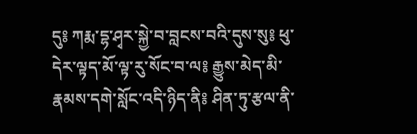དུ༔ ཀརྨ་དྷ་ཤྭར་སྐྱེ་བ་བླངས་བའི་དུས་སུ༔ ཕུ་དེར་ལྟད་མོ་ལྟ་རུ་སོང་བ་ལ༔ རྒྱུས་མེད་མི་རྣམས་དགེ་སློང་འདི་ཉིད་ནི༔ ཤིན་ཏུ་རྩལ་ནི་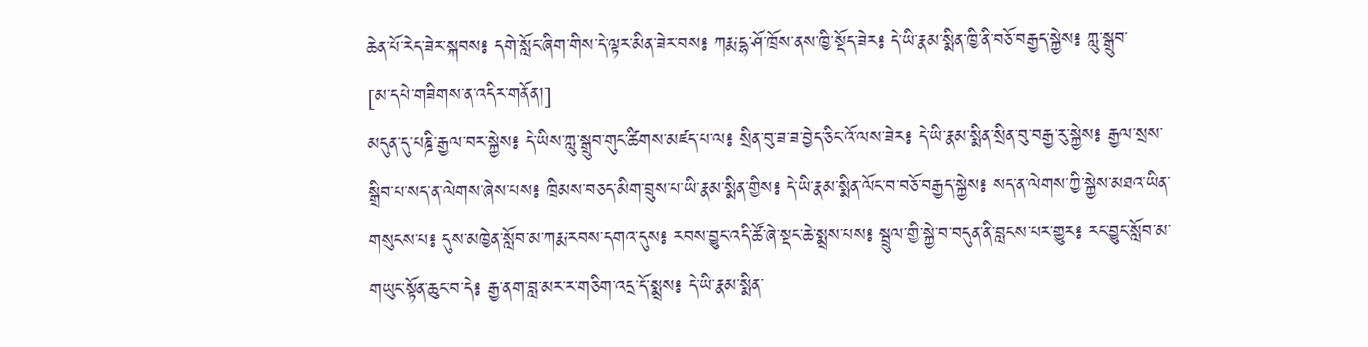ཆེན་པོ་རེད་ཟེར་སྐབས༔ དགེ་སློང་ཞིག་གིས་དེ་ལྟར་མིན་ཟེར་བས༔ ཀརྨ་དྷ་ཤོ་ཁྲོས་ནས་ཁྱི་སྡོད་ཟེར༔ དེ་ཡི་རྣམ་སྨིན་ཁྱི་ནི་བཅོ་བརྒྱད་སྐྱེས༔ ཀླུ་སྒྲུབ་
[མ་དཔེ་གཟིགས་ན་འདིར་གནོན།]
མདུན་དུ་པཎྜི་རྒྱལ་བར་སྐྱེས༔ དེ་ཡིས་ཀླུ་སྒྲུབ་གུང་ཚིགས་མཛད་པ་ལ༔ སྲིན་བུ་ཟ་ཟ་བྱེད་ཅིང་འོ་ལས་ཟེར༔ དེ་ཡི་རྣམ་སྨིན་སྲིན་བུ་བརྒྱ་རུ་སྐྱེས༔ རྒྱལ་སྲས་སྒྲིབ་པ་སད་ན་ལེགས་ཞེས་པས༔ ཁྲིམས་བཅད་མིག་བྲུས་པ་ཡི་རྣམ་སྨིན་གྱིས༔ དེ་ཡི་རྣམ་སྨིན་ལོང་བ་བཅོ་བརྒྱད་སྐྱེས༔ སད་ན་ལེགས་ཀྱི་སྐྱེས་མཐའ་ཡིན་གསུངས་པ༔ དུས་མཁྱེན་སློབ་མ་ཀརྨ་རབས་དགའ་དུས༔ རབས་བྱུང་འདི་ཚོ་ཞེ་སྡང་ཆེ་སྨྲས་པས༔ སྦྲུལ་གྱི་སྐྱེ་བ་བདུན་ནི་བླངས་པར་གྱུར༔ རང་བྱུང་སློབ་མ་གཡུང་སྟོན་ཆུང་བ་དེ༔ རྒྱ་ནག་བླ་མར་ར་གཅིག་འདྲ་དོ་སྨྲས༔ དེ་ཡི་རྣམ་སྨིན་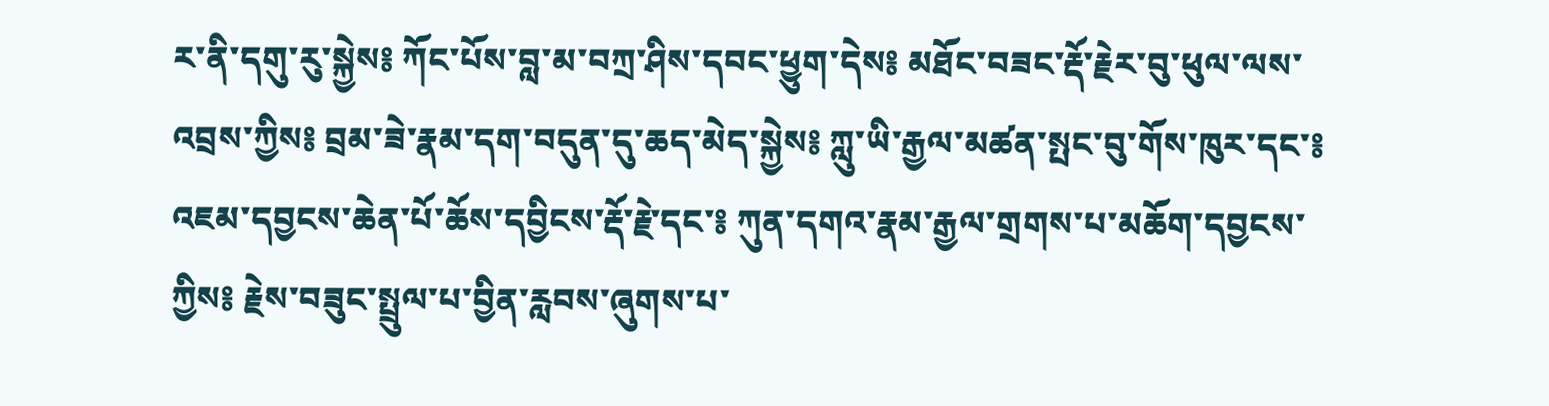ར་ནི་དགུ་རུ་སྐྱེས༔ ཀོང་པོས་བླ་མ་བཀྲ་ཤིས་དབང་ཕྱུག་དེས༔ མཐོང་བཟང་རྡོ་རྗེར་བུ་ཕུལ་ལས་འབྲས་ཀྱིས༔ བྲམ་ཟེ་རྣམ་དག་བདུན་དུ་ཆད་མེད་སྐྱེས༔ ཀླུ་ཡི་རྒྱལ་མཚན་སྤང་བུ་གོས་ཁུར་དང་༔ འཇམ་དབྱངས་ཆེན་པོ་ཆོས་དབྱིངས་རྡོ་རྗེ་དང་༔ ཀུན་དགའ་རྣམ་རྒྱལ་གྲགས་པ་མཆོག་དབྱངས་ཀྱིས༔ རྗེས་བཟུང་སྤྲུལ་པ་བྱིན་རླབས་ཞུགས་པ་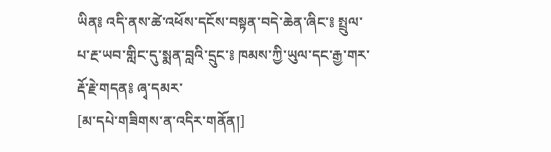ཡིན༔ འདི་ནས་ཚེ་འཕོས་དངོས་བསྟན་བདེ་ཆེན་ཞིང་༔ སྤྲུལ་པ་རྔ་ཡབ་གླིང་དུ་སྨན་བླའི་དྲུང་༔ ཁམས་ཀྱི་ཡུལ་དང་རྒྱ་གར་རྡོ་རྗེ་གདན༔ ཞྭ་དམར་
[མ་དཔེ་གཟིགས་ན་འདིར་གནོན།]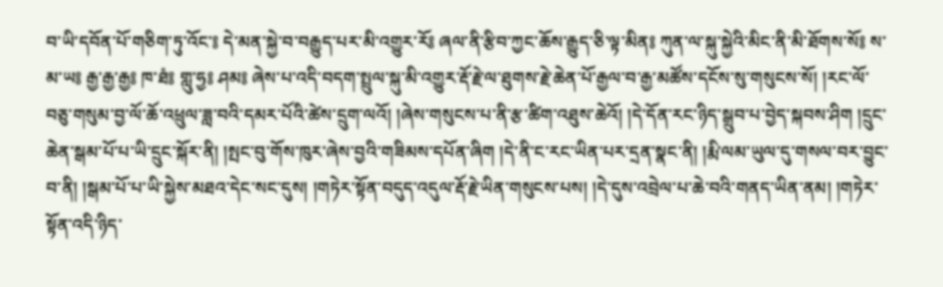བ་ཡི་དབོན་པོ་གཅིག་ཏུ་འོང་༔ དེ་མན་སྐྱེ་བ་བརྒྱུད་པར་མི་འགྱུར་རོ༔ ཞལ་ནི་རྩིབ་ཀྱང་ཆོས་རྒྱུད་ཅི་ལྟ་མིན༔ ཀུན་ལ་སྐུ་སྐྱེའི་མིང་ནི་མི་ཐོགས་སོ༔ ས་མ་ཡ༔ རྒྱ་རྒྱ་རྒྱ༔ ཁ་ཐཾ༔ གླུ་ཧྱ༔ ཤམ༔ ཞེས་པ་འདི་བདག་སྤྲུལ་སྐུ་མི་འགྱུར་རྡོ་རྗེ་ལ་ཐུགས་རྗེ་ཆེན་པོ་རྒྱལ་བ་རྒྱ་མཚོས་དངོས་སུ་གསུངས་སོ། །རང་ལོ་བཅུ་གསུམ་བྱ་ལོ་ཆོ་འཕྲུལ་ཟླ་བའི་དམར་པོའི་ཚེས་དྲུག་ལའོ། །ཞེས་གསུངས་པ་ནི་རྩ་ཚིག་འཐུས་ཆེའོ། །དེ་དོན་རང་ཉིད་སྒྲུབ་པ་བྱེད་སྐབས་ཤིག །དྲུང་ཆེན་སྒམ་པོ་པ་ཡི་དྲུང་སྐོར་ནི། །སྤང་བུ་གོས་ཁུར་ཞེས་བྱའི་གཟིམས་དཔོན་ཞིག །དེ་ནི་ང་རང་ཡིན་པར་དྲན་སྣང་ནི། །རྨི་ལམ་ཡུལ་དུ་གསལ་བར་བྱུང་བ་ནི། །སྒམ་པོ་པ་ཡི་སྐྱེས་མཐའ་དེང་སང་དུས། །གཏེར་སྟོན་བདུད་འདུལ་རྡོ་རྗེ་ཡིན་གསུངས་པས། །དེ་དུས་འབྲེལ་པ་ཆེ་བའི་གནད་ཡིན་ནམ། །གཏེར་སྟོན་འདི་ཉིད་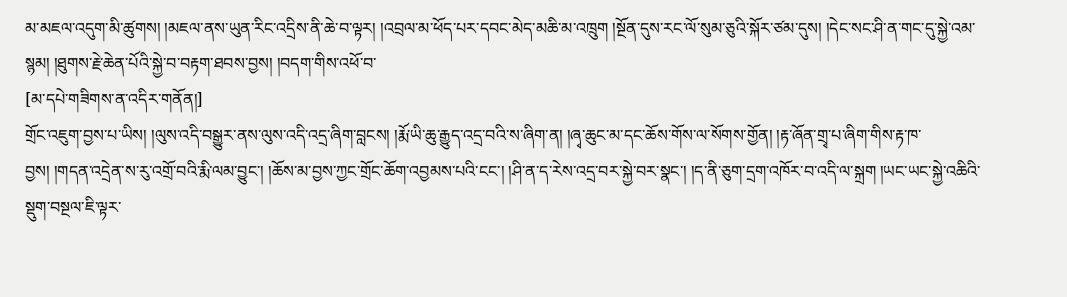མ་མཇལ་འདུག་མི་ཚུགས། །མཇལ་ནས་ཡུན་རིང་འདྲིས་ནི་ཆེ་བ་ལྟར། །འབྲལ་མ་ཕོད་པར་དབང་མེད་མཆི་མ་འཁྲུག །སྔོན་དུས་རང་ལོ་སུམ་ཅུའི་སྐོར་ཙམ་དུས། །དེང་སང་ཤི་ན་གང་དུ་སྐྱེ་འམ་སྙམ། །ཐུགས་རྗེ་ཆེན་པོའི་སྐྱེ་བ་བརྟག་ཐབས་བྱས། །བདག་གིས་འཕོ་བ་
[མ་དཔེ་གཟིགས་ན་འདིར་གནོན།]
གྲོང་འཇུག་བྱས་པ་ཡིས། །ལུས་འདི་བསྒྱུར་ནས་ལུས་འདི་འདྲ་ཞིག་བླངས། །རྨོ་ཡི་ཆུ་རྒྱུད་འདྲ་བའི་ས་ཞིག་ན། །ཞྭ་ཆུང་མ་དང་ཆོས་གོས་ལ་སོགས་གྱོན། །རྟ་ཞོན་གྲྭ་པ་ཞིག་གིས་རྟ་ཁ་བྱས། །གདན་འདྲེན་ས་རུ་འགྲོ་བའི་རྨི་ལམ་བྱུང་། །ཆོས་མ་བྱས་ཀྱང་གྲོང་ཆོག་འབྱམས་པའི་ངང་། །ཤི་ན་ད་རེས་འདྲ་བར་སྐྱེ་བར་སྣང་། །ད་ནི་ཅུག་དྲག་འཁོར་བ་འདི་ལ་སྐྲག །ཡང་ཡང་སྐྱེ་འཆིའི་སྡུག་བསྔལ་ཇི་ལྟར་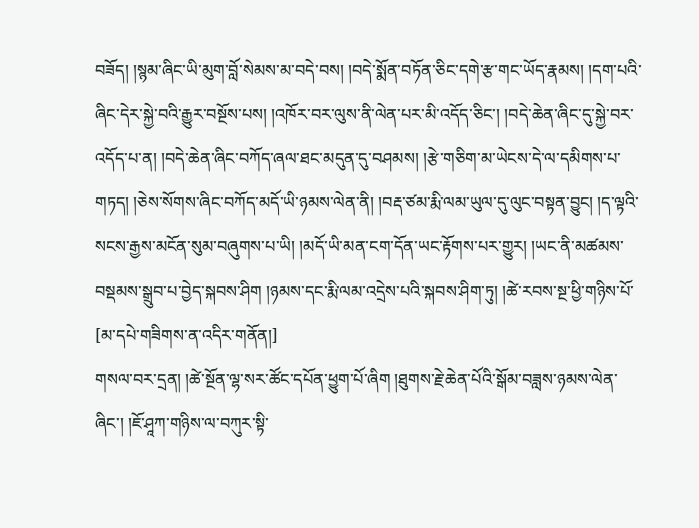བཟོད། །སྙམ་ཞིང་ཡི་མུག་བློ་སེམས་མ་བདེ་བས། །བདེ་སྨོན་བཏོན་ཅིང་དགེ་རྩ་གང་ཡོད་རྣམས། །དག་པའི་ཞིང་དེར་སྐྱེ་བའི་རྒྱུར་བསྔོས་པས། །འཁོར་བར་ལུས་ནི་ལེན་པར་མི་འདོད་ཅིང་། །བདེ་ཆེན་ཞིང་དུ་སྐྱེ་བར་འདོད་པ་ན། །བདེ་ཆེན་ཞིང་བཀོད་ཞལ་ཐང་མདུན་དུ་བཤམས། །རྩེ་གཅིག་མ་ཡེངས་དེ་ལ་དམིགས་པ་གཏད། །ཅེས་སོགས་ཞིང་བཀོད་མདོ་ཡི་ཉམས་ལེན་ནི། །བརྡ་ཙམ་རྨི་ལམ་ཡུལ་དུ་ལུང་བསྟན་བྱུང། །ད་ལྟའི་སངས་རྒྱས་མངོན་སུམ་བཞུགས་པ་ཡི། །མདོ་ཡི་མན་ངག་དོན་ཡང་རྟོགས་པར་གྱུར། །ཡང་ནི་མཚམས་བསྡམས་སྒྲུབ་པ་བྱེད་སྐབས་ཤིག །ཉམས་དང་རྨི་ལམ་འདྲེས་པའི་སྐབས་ཤིག་ཏུ། །ཚེ་རབས་སྔ་ཕྱི་གཉིས་པོ་
[མ་དཔེ་གཟིགས་ན་འདིར་གནོན།]
གསལ་བར་དྲན། །ཚེ་སྔོན་ལྷ་སར་ཚོང་དཔོན་ཕྱུག་པོ་ཞིག །ཐུགས་རྗེ་ཆེན་པོའི་སྒོམ་བཟླས་ཉམས་ལེན་ཞིང་། །ཇོ་ཤཱཀ་གཉིས་ལ་བཀུར་སྟི་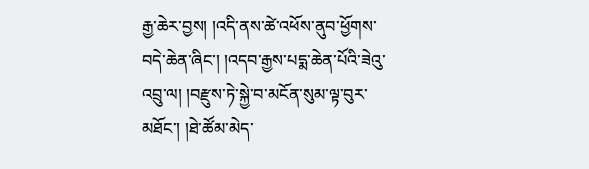རྒྱ་ཆེར་བྱས། །འདི་ནས་ཚེ་འཕོས་ནུབ་ཕྱོགས་བདེ་ཆེན་ཞིང་། །འདབ་རྒྱས་པདྨ་ཆེན་པོའི་ཟེའུ་འབྲུ་ལ། །བརྫུས་ཏེ་སྐྱེ་བ་མངོན་སུམ་ལྟ་བུར་མཐོང་། །ཐེ་ཚོམ་མེད་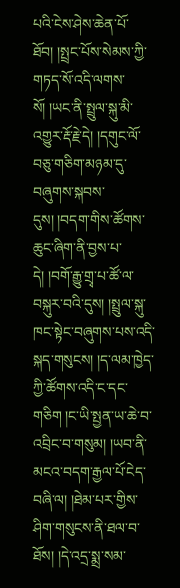པའི་ངེས་ཤེས་ཆེན་པོ་ཐོབ། །སྤྲང་པོས་སེམས་ཀྱི་གཏད་སོ་འདི་ལགས་སོ། །ཡང་ནི་སྤྲུལ་སྐུ་མི་འགྱུར་རྡོ་རྗེ་དེ། །དགུང་ལོ་བཅུ་གཅིག་མཉམ་དུ་བཞུགས་སྐབས་དུས། །བདག་གིས་ཚོགས་ཆུང་ཞིག་ནི་བྱས་པ་དེ། །བགོ་རྒྱུ་གྲྭ་པ་ཚོ་ལ་བསྐུར་བའི་དུས། །སྤྲུལ་སྐུ་ཁང་སྟེང་བཞུགས་པས་འདི་སྐད་གསུངས། །ད་ལམ་ཁྱེད་ཀྱི་ཚོགས་འདི་ང་དང་གཅིག །ང་ཡི་སྤྱན་ཡ་ཆེ་བ་འབྲིང་བ་གསུམ། །ཡབ་ནི་མངའ་བདག་རྒྱལ་པོ་ངེད་བཞི་ལ། །ཐེམ་པར་གྱིས་ཤིག་གསུངས་ནི་ཐལ་བ་ཐོས། །དེ་འདྲ་སྨྲ་སམ་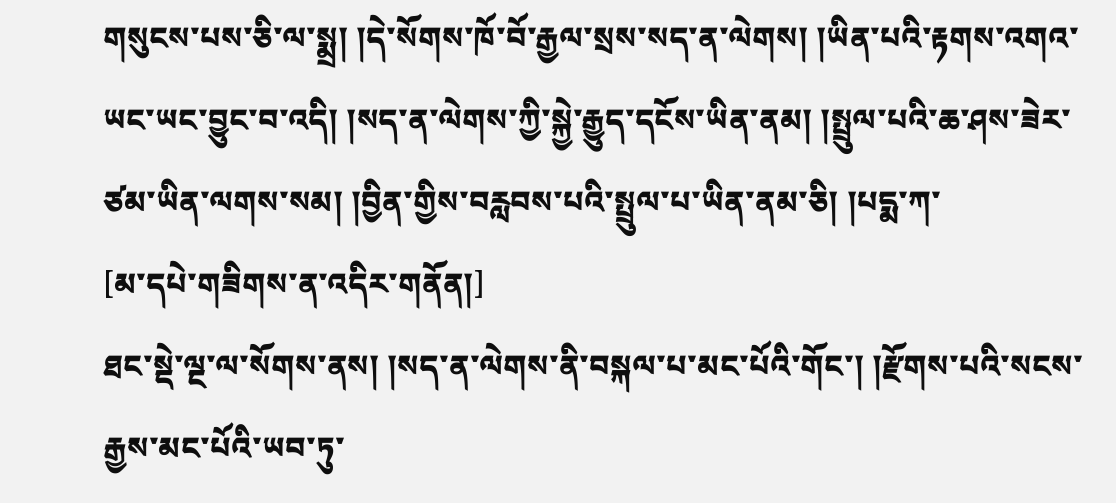གསུངས་པས་ཅི་ལ་སྨྲ། །དེ་སོགས་ཁོ་བོ་རྒྱལ་སྲས་སད་ན་ལེགས། །ཡིན་པའི་རྟགས་འགའ་ཡང་ཡང་བྱུང་བ་འདི། །སད་ན་ལེགས་ཀྱི་སྐྱེ་རྒྱུད་དངོས་ཡིན་ནམ། །སྤྲུལ་པའི་ཆ་ཤས་ཟེར་ཙམ་ཡིན་ལགས་སམ། །བྱིན་གྱིས་བརླབས་པའི་སྤྲུལ་པ་ཡིན་ནམ་ཅི། །པདྨ་ཀ་
[མ་དཔེ་གཟིགས་ན་འདིར་གནོན།]
ཐང་སྡེ་ལྔ་ལ་སོགས་ནས། །སད་ན་ལེགས་ནི་བསྐལ་པ་མང་པོའི་གོང་། །རྫོགས་པའི་སངས་རྒྱས་མང་པོའི་ཡབ་ཏུ་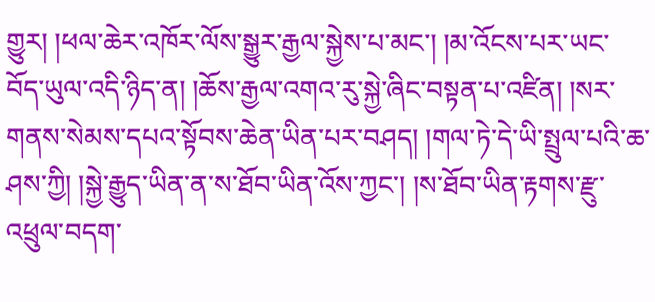གྱུར། །ཕལ་ཆེར་འཁོར་ལོས་སྒྱུར་རྒྱལ་སྐྱེས་པ་མང་། །མ་འོངས་པར་ཡང་བོད་ཡུལ་འདི་ཉིད་ན། །ཆོས་རྒྱལ་འགའ་རུ་སྐྱེ་ཞིང་བསྟན་པ་འཛིན། །སར་གནས་སེམས་དཔའ་སྟོབས་ཆེན་ཡིན་པར་བཤད། །གལ་ཏེ་དེ་ཡི་སྤྲུལ་པའི་ཆ་ཤས་ཀྱི། །སྐྱེ་རྒྱུད་ཡིན་ན་ས་ཐོབ་ཡིན་འོས་ཀྱང་། །ས་ཐོབ་ཡིན་རྟགས་རྫུ་འཕྲུལ་བདག་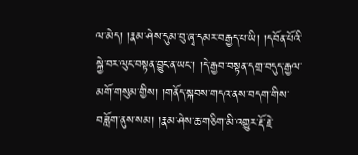ལ་མེད། །རྣམ་ཤེས་དུམ་བུ་ཞྭ་དམར་བརྒྱད་པ་ཡི། །དབོན་པོའི་སྐྱེ་བར་ལུང་བསྟན་བྱུང་ན་ཡང་། །དེ་རྒྱབ་བསྟན་དགྲ་བདུད་རྒྱལ་མགོ་གསུམ་གྱིས། །གནོད་སྐབས་གདའ་ནས་བདག་གིས་བཟློག་ནུས་སམ། །རྣམ་ཤེས་ཆ་གཅིག་མི་འགྱུར་རྡོ་རྗེ་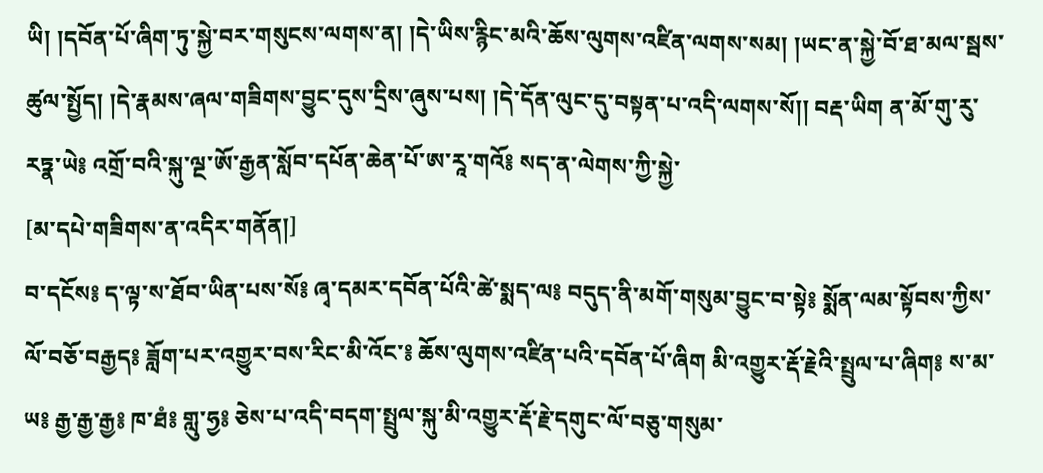ཡི། །དབོན་པོ་ཞིག་ཏུ་སྐྱེ་བར་གསུངས་ལགས་ན། །དེ་ཡིས་རྙིང་མའི་ཆོས་ལུགས་འཛིན་ལགས་སམ། །ཡང་ན་སྐྱེ་བོ་ཐ་མལ་སྦས་ཚུལ་སྤྱོད། །དེ་རྣམས་ཞལ་གཟིགས་བྱུང་དུས་དྲིས་ཞུས་པས། །དེ་དོན་ལུང་དུ་བསྟན་པ་འདི་ལགས་སོ།། བརྡ་ཡིག ན་མོ་གུ་རུ་རཏྣ་ཡེ༔ འགྲོ་བའི་སྐུ་ལྔ་ཨོ་རྒྱན་སློབ་དཔོན་ཆེན་པོ་ཨ་རཱ་གའོ༔ སད་ན་ལེགས་ཀྱི་སྐྱེ་
[མ་དཔེ་གཟིགས་ན་འདིར་གནོན།]
བ་དངོས༔ ད་ལྟ་ས་ཐོབ་ཡིན་པས་སོ༔ ཞྭ་དམར་དབོན་པོའི་ཚེ་སྨད་ལ༔ བདུད་ནི་མགོ་གསུམ་བྱུང་བ་སྟེ༔ སྨོན་ལམ་སྟོབས་ཀྱིས་ལོ་བཅོ་བརྒྱད༔ ཟློག་པར་འགྱུར་བས་རིང་མི་འོང་༔ ཆོས་ལུགས་འཛིན་པའི་དབོན་པོ་ཞིག མི་འགྱུར་རྡོ་རྗེའི་སྤྲུལ་པ་ཞིག༔ ས་མ་ཡ༔ རྒྱ་རྒྱ་རྒྱ༔ ཁ་ཐཾ༔ གླུ་ཧྱ༔ ཅེས་པ་འདི་བདག་སྤྲུལ་སྐུ་མི་འགྱུར་རྡོ་རྗེ་དགུང་ལོ་བཅུ་གསུམ་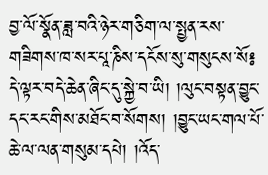བྱ་ལོ་སྣོན་ཟླ་བའི་ཉེར་གཅིག་ལ་སྤྱན་རས་གཟིགས་ཁ་སར་པཱ་ཎིས་དངོས་སུ་གསུངས་སོ༔ དེ་ལྟར་བདེ་ཆེན་ཞིང་དུ་སྐྱེ་བ་ཡི། །ལུང་བསྟན་བྱུང་དང་རང་གིས་མཐོང་བ་སོགས། །བྱུང་ཡང་གལ་པོ་ཆེ་ལ་ལན་གསུམ་དཔེ། །འོད་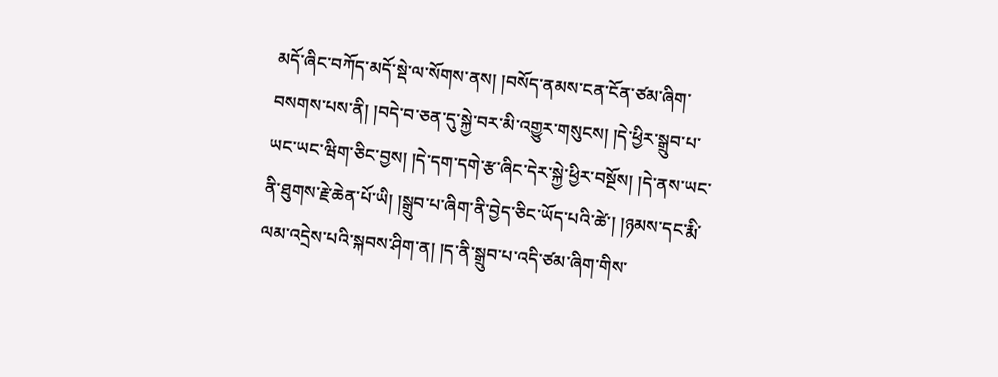མདོ་ཞིང་བཀོད་མདོ་སྡེ་ལ་སོགས་ནས། །བསོད་ནམས་ངན་ངོན་ཙམ་ཞིག་བསགས་པས་ནི། །བདེ་བ་ཅན་དུ་སྐྱེ་བར་མི་འགྱུར་གསུངས། །དེ་ཕྱིར་སྒྲུབ་པ་ཡང་ཡང་ཝིག་ཅིང་བྱས། །དེ་དག་དགེ་རྩ་ཞིང་དེར་སྐྱེ་ཕྱིར་བསྔོས། །དེ་ནས་ཡང་ནི་ཐུགས་རྗེ་ཆེན་པོ་ཡི། །སྒྲུབ་པ་ཞིག་ནི་བྱེད་ཅིང་ཡོད་པའི་ཚེ་། །ཉམས་དང་རྨི་ལམ་འདྲེས་པའི་སྐབས་ཤིག་ན། །ད་ནི་སྒྲུབ་པ་འདི་ཙམ་ཞིག་གིས་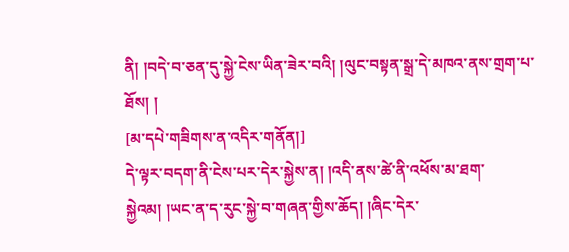ནི། །བདེ་བ་ཅན་དུ་སྐྱེ་ངེས་ཡིན་ཟེར་བའི། །ལུང་བསྟན་སྒྲ་དེ་མཁའ་ནས་གྲག་པ་ཐོས། །
[མ་དཔེ་གཟིགས་ན་འདིར་གནོན།]
དེ་ལྟར་བདག་ནི་ངེས་པར་དེར་སྐྱེས་ན། །འདི་ནས་ཚེ་ནི་འཕོས་མ་ཐག་སྐྱེའམ། །ཡང་ན་ད་རུང་སྐྱེ་བ་གཞན་གྱིས་ཆོད། །ཞིང་དེར་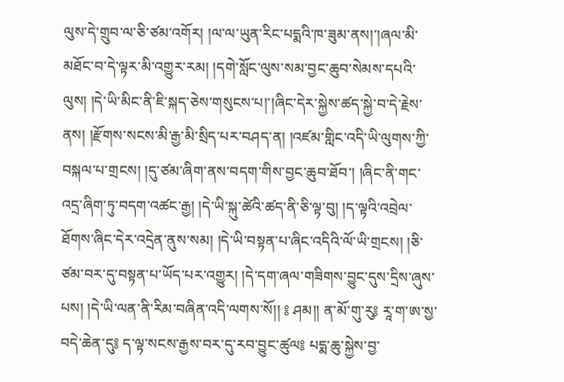ལུས་དེ་གྲུབ་ལ་ཅི་ཙམ་འགོར། །ལ་ལ་ཡུན་རིང་པདྨའི་ཁ་ཟུམ་ནས།་།ཞལ་མི་མཐོང་བ་དེ་ལྟར་མི་འགྱུར་རམ། །དགེ་སློང་ལུས་སམ་བྱང་ཆུབ་སེམས་དཔའི་ལུས། །དེ་ཡི་མིང་ནི་ཇི་སྐད་ཅེས་གསུངས་པ།་།ཞིང་དེར་སྐྱེས་ཚད་སྐྱེ་བ་དེ་རྗེས་ནས། །རྫོགས་སངས་མི་རྒྱ་མི་སྲིད་པར་བཤད་ན། །འཛམ་གླིང་འདི་ཡི་ལུགས་ཀྱི་བསྐལ་པ་གྲངས། །དུ་ཙམ་ཞིག་ནས་བདག་གིས་བྱང་ཆུབ་ཐོབ་། །ཞིང་ནི་གང་འདྲ་ཞིག་ཏུ་བདག་འཚང་རྒྱ། །དེ་ཡི་སྐུ་ཚེའི་ཚད་ནི་ཅི་ལྟ་བུ། །ད་ལྟའི་འབྲེལ་ཐོགས་ཞིང་དེར་འདྲེན་ནུས་སམ། །དེ་ཡི་བསྟན་པ་ཞིང་འདིའི་ལོ་ཡི་གྲངས། །ཅི་ཙམ་བར་དུ་བསྟན་པ་ཡོད་པར་འགྱུར། །དེ་དག་ཞལ་གཟིགས་བྱུང་དུས་དྲིས་ཞུས་པས། །དེ་ཡི་ལན་ནི་རིམ་བཞིན་འདི་ལགས་སོ།། ༔ ཤམ།། ན་མོ་གུ་རུ༔ རཱ་ག་ཨ་སྱ་བདེ་ཆེན་དུ༔ ད་ལྟ་སངས་རྒྱས་བར་དུ་རབ་བྱུང་ཚུལ༔ པདྨ་ཆུ་སྐྱེས་བྱ་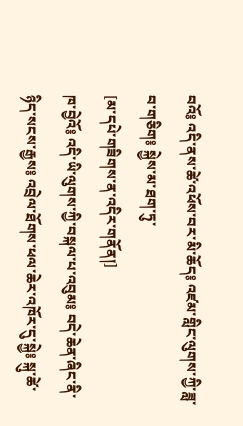བའོ༔ འདི་ནས་ཚེ་འཕོས་བར་མི་ཆོད༔ འཛམ་གླིང་ལུགས་ཀྱི་ཟླ་བ་གཅིག༔ སྐྱེས་མ་ཐག་ཏུ་
[མ་དཔེ་གཟིགས་ན་འདིར་གནོན།]
ཁ་བྱེའོ༔ འདི་ཡི་ལུགས་ཀྱི་བསྐལ་པ་འབུམ༔ བདེ་ཆེན་ཞིང་ནི་ཉིད་སངས་རྒྱས༔ འབྲེལ་ཐོགས་ཕལ་ཆེར་འཁོར་དུ་སྐྱེ༔ སྐུ་ཚེ་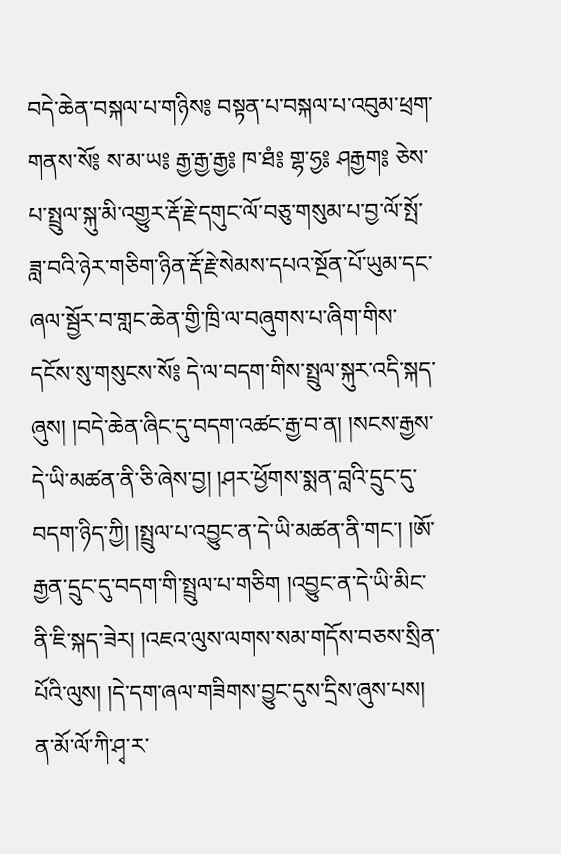བདེ་ཆེན་བསྐལ་པ་གཉིས༔ བསྟན་པ་བསྐལ་པ་འབུམ་ཕྲག་གནས་སོ༔ ས་མ་ཡ༔ རྒྱ་རྒྱ་རྒྱ༔ ཁ་ཐཾ༔ གྷ་ཧྱ༔ ཤརྒྱག༔ ཅེས་པ་སྤྲུལ་སྐུ་མི་འགྱུར་རྡོ་རྗེ་དགུང་ལོ་བཅུ་གསུམ་པ་བྱ་ལོ་སྤོ་ཟླ་བའི་ཉེར་གཅིག་ཉིན་རྡོ་རྗེ་སེམས་དཔའ་སྔོན་པོ་ཡུམ་དང་ཞལ་སྦྱོར་བ་གླང་ཆེན་གྱི་ཁྲི་ལ་བཞུགས་པ་ཞིག་གིས་དངོས་སུ་གསུངས་སོ༔ དེ་ལ་བདག་གིས་སྤྲུལ་སྐུར་འདི་སྐད་ཞུས། །བདེ་ཆེན་ཞིང་དུ་བདག་འཚང་རྒྱ་བ་ན། །སངས་རྒྱས་དེ་ཡི་མཚན་ནི་ཅི་ཞེས་བྱ། །ཤར་ཕྱོགས་སྨན་བླའི་དྲུང་དུ་བདག་ཉིད་ཀྱི། །སྤྲུལ་པ་འབྱུང་ན་དེ་ཡི་མཚན་ནི་གང་། །ཨོ་རྒྱན་དྲུང་དུ་བདག་གི་སྤྲུལ་པ་གཅིག །འབྱུང་ན་དེ་ཡི་མིང་ནི་ཇི་སྐད་ཟེར། །འཇའ་ལུས་ལགས་སམ་གདོས་བཅས་སྲིན་པོའི་ལུས། །དེ་དག་ཞལ་གཟིགས་བྱུང་དུས་དྲིས་ཞུས་པས། ན་མོ་ལོ་ཀི་ཤྭ་ར་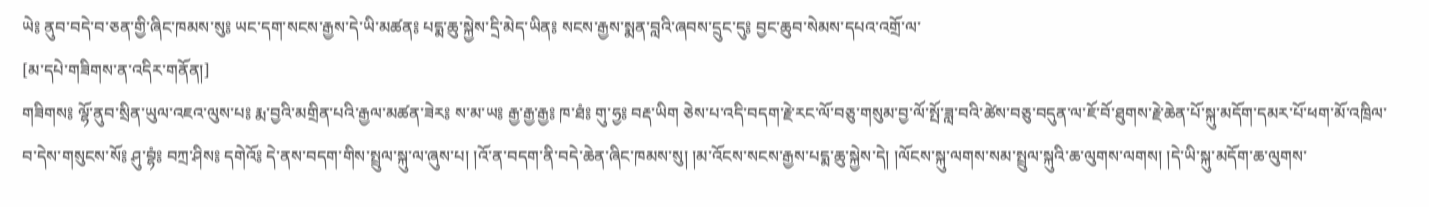ཡེ༔ ནུབ་བདེ་བ་ཅན་གྱི་ཞིང་ཁམས་སུ༔ ཡང་དག་སངས་རྒྱས་དེ་ཡི་མཚན༔ པདྨ་ཆུ་སྐྱེས་དྲི་མེད་ཡིན༔ སངས་རྒྱས་སྨན་བླའི་ཞབས་དྲུང་དུ༔ བྱང་ཆུབ་སེམས་དཔའ་འགྲོ་ལ་
[མ་དཔེ་གཟིགས་ན་འདིར་གནོན།]
གཟིགས༔ ལྷོ་ནུབ་སྲིན་ཡུལ་འཇའ་ལུས་པ༔ རྨ་བྱའི་མགྲིན་པའི་རྒྱལ་མཚན་ཟེར༔ ས་མ་ཡ༔ རྒྱ་རྒྱ་རྒྱ༔ ཁ་ཐཾ༔ གུ་ཧྱ༔ བརྡ་ཡིག ཅེས་པ་འདི་བདག་རྗེ་རང་ལོ་བཅུ་གསུམ་བྱ་ལོ་སྤོ་ཟླ་བའི་ཚེས་བཅུ་བདུན་ལ་ཇོ་བོ་ཐུགས་རྗེ་ཆེན་པོ་སྐུ་མདོག་དམར་པོ་ཕག་མོ་འཁྲིལ་བ་དེས་གསུངས་སོ༔ ཤུ་བྷཾ༔ བཀྲ་ཤིས༔ དགེའོ༔ དེ་ནས་བདག་གིས་སྤྲུལ་སྐུ་ལ་ཞུས་པ། །འོ་ན་བདག་ནི་བདེ་ཆེན་ཞིང་ཁམས་སུ། །མ་འོངས་སངས་རྒྱས་པདྨ་ཆུ་སྐྱེས་དེ། །ལོངས་སྐུ་ལགས་སམ་སྤྲུལ་སྐུའི་ཆ་ལུགས་ལགས། །དེ་ཡི་སྐུ་མདོག་ཆ་ལུགས་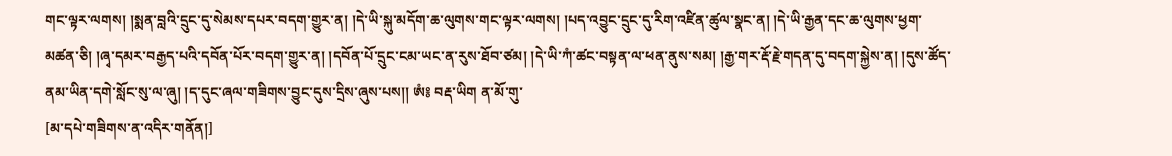གང་ལྟར་ལགས། །སྨན་བླའི་དྲུང་དུ་སེམས་དཔར་བདག་གྱུར་ན། །དེ་ཡི་སྐུ་མདོག་ཆ་ལུགས་གང་ལྟར་ལགས། །པད་འབྱུང་དྲུང་དུ་རིག་འཛིན་ཚུལ་སྣང་ན། །དེ་ཡི་རྒྱན་དང་ཆ་ལུགས་ཕྱག་མཚན་ཅི། །ཞྭ་དམར་བརྒྱད་པའི་དབོན་པོར་བདག་གྱུར་ན། །དབོན་པོ་དྲུང་ངམ་ཡང་ན་རུས་ཐོབ་ཙམ། །དེ་ཡི་ཀཾ་ཚང་བསྟན་ལ་ཕན་ནུས་སམ། །རྒྱ་གར་རྡོ་རྗེ་གདན་དུ་བདག་སྐྱེས་ན། །དུས་ཚོད་ནམ་ཡིན་དགེ་སློང་སུ་ལ་ཞུ། །ད་དུང་ཞལ་གཟིགས་བྱུང་དུས་དྲིས་ཞུས་པས།། ཨཾ༔ བརྡ་ཡིག ན་མོ་གུ་
[མ་དཔེ་གཟིགས་ན་འདིར་གནོན།]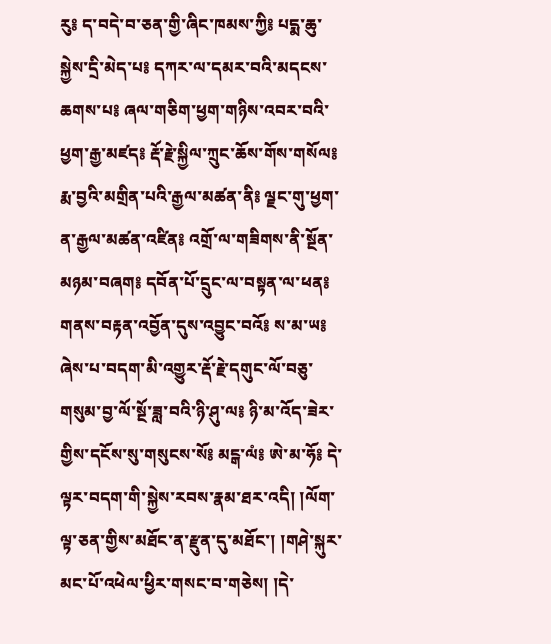རུ༔ ད་བདེ་བ་ཅན་གྱི་ཞིང་ཁམས་ཀྱི༔ པདྨ་ཆུ་སྐྱེས་དྲི་མེད་པ༔ དཀར་ལ་དམར་བའི་མདངས་ཆགས་པ༔ ཞལ་གཅིག་ཕྱག་གཉིས་འབར་བའི་ཕྱག་རྒྱ་མཛད༔ རྡོ་རྗེ་སྐྱིལ་ཀྲུང་ཆོས་གོས་གསོལ༔ རྨ་བྱའི་མགྲིན་པའི་རྒྱལ་མཚན་ནི༔ ལྗང་གུ་ཕྱག་ན་རྒྱལ་མཚན་འཛིན༔ འགྲོ་ལ་གཟིགས་ནི་སྔོན་མཉམ་བཞག༔ དབོན་པོ་དྲུང་ལ་བསྟན་ལ་ཕན༔ གནས་བརྟན་འབྱོན་དུས་འབྱུང་བའོ༔ ས་མ་ཡ༔ ཞེས་པ་བདག་མི་འགྱུར་རྡོ་རྗེ་དགུང་ལོ་བཅུ་གསུམ་བྱ་ལོ་སྔོ་ཟླ་བའི་ཉི་ཤུ་ལ༔ ཉི་མ་འོད་ཟེར་གྱིས་དངོས་སུ་གསུངས་སོ༔ མངྒ་ལཾ༔ ཨེ་མ་ཧོ༔ དེ་ལྟར་བདག་གི་སྐྱེས་རབས་རྣམ་ཐར་འདི། །ལོག་ལྟ་ཅན་གྱིས་མཐོང་ན་རྫུན་དུ་མཐོང་། །གཤེ་སྐུར་མང་པོ་འཕེལ་ཕྱིར་གསང་བ་གཅེས། །དེ་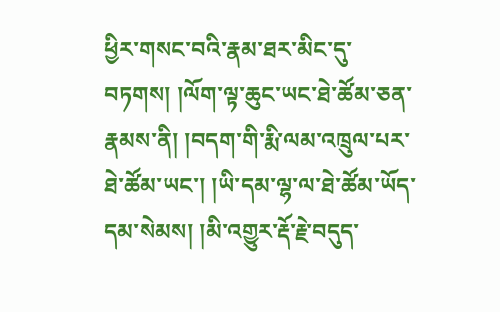ཕྱིར་གསང་བའི་རྣམ་ཐར་མིང་དུ་བཏགས། །ལོག་ལྟ་ཆུང་ཡང་ཐེ་ཚོམ་ཅན་རྣམས་ནི། །བདག་གི་རྨི་ལམ་འཁྲུལ་པར་ཐེ་ཚོམ་ཡང་། །ཡི་དམ་ལྷ་ལ་ཐེ་ཚོམ་ཡོད་དམ་སེམས། །མི་འགྱུར་རྡོ་རྗེ་བདུད་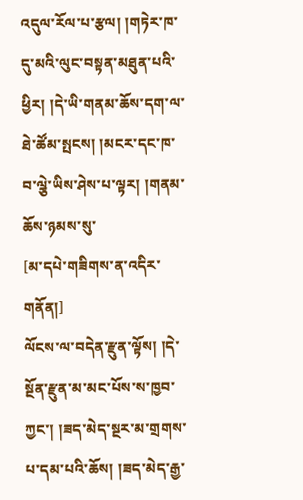འདུལ་རོལ་པ་རྩལ། །གཏེར་ཁ་དུ་མའི་ལུང་བསྟན་མཐུན་པའི་ཕྱིར། །དེ་ཡི་གནམ་ཆོས་དག་ལ་ཐེ་ཚོམ་སྤངས། །མངར་དང་ཁ་བ་ལྕེ་ཡིས་ཤེས་པ་ལྟར། །གནམ་ཆོས་ཉམས་སུ་
[མ་དཔེ་གཟིགས་ན་འདིར་གནོན།]
ལོངས་ལ་བདེན་རྫུན་ལྟོས། །དེ་སྔོན་རྫུན་མ་མང་པོས་ས་ཁྱབ་ཀྱང་། །ཟད་མེད་སྔར་མ་གྲགས་པ་དམ་པའི་ཆོས། །ཟད་མེད་རྒྱ་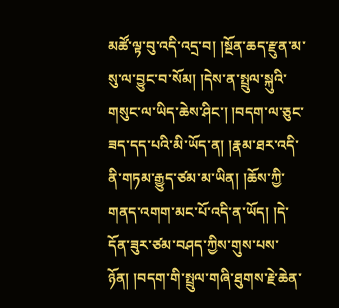མཚོ་ལྟ་བུ་འདི་འདྲ་བ། །སྔོན་ཆད་རྫུན་མ་སུ་ལ་བྱུང་བ་སོམ། །དེས་ན་སྤྲུལ་སྐུའི་གསུང་ལ་ཡིད་ཆེས་ཤིང་། །བདག་ལ་ཅུང་ཟད་དད་པའི་མི་ཡོད་ན། །རྣམ་ཐར་འདི་ནི་གཏམ་རྒྱུད་ཙམ་མ་ཡིན། །ཆོས་ཀྱི་གནད་འགག་མང་པོ་འདི་ན་ཡོད། །དེ་དོན་ཟུར་ཙམ་བཤད་ཀྱིས་གུས་པས་ཉོན། །བདག་གི་སྤྲུལ་གཞི་ཐུགས་རྗེ་ཆེན་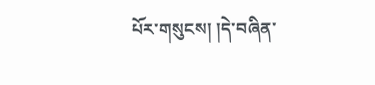པོར་གསུངས། །དེ་བཞིན་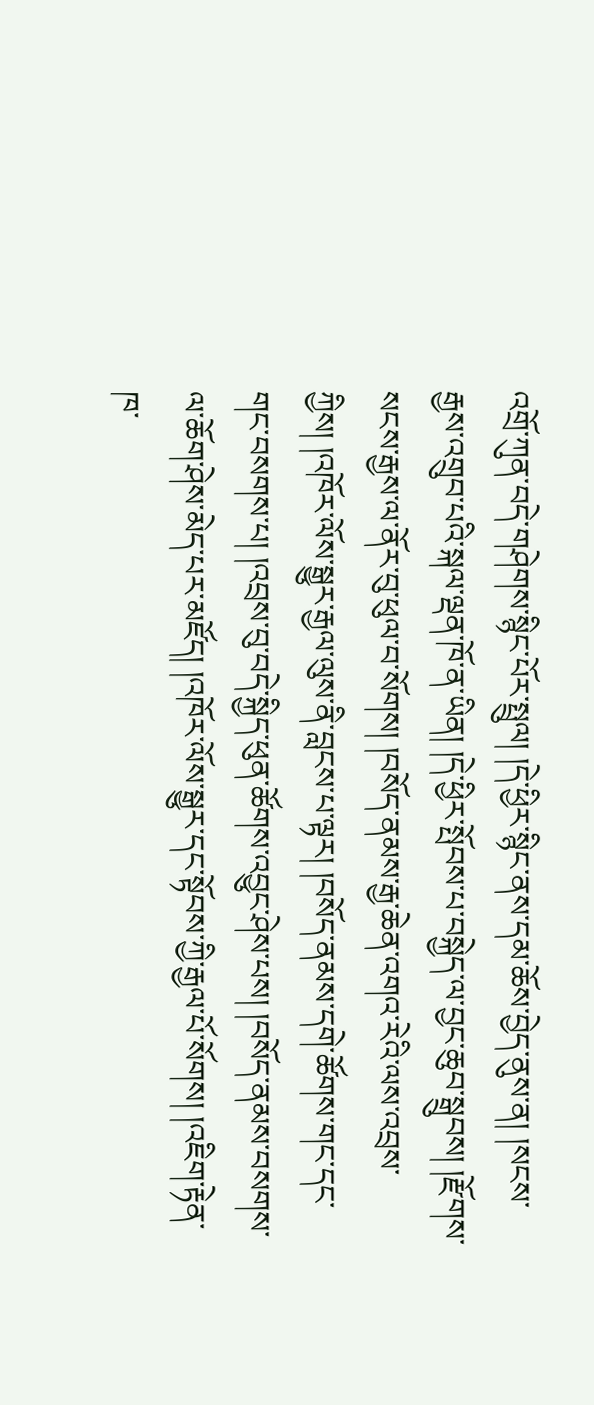འགྲོ་ཀུན་བདེ་གཤེགས་སྙིང་པོར་སྤྲུལ། །དེ་ཕྱིར་སྙིང་ནས་དམ་ཆོས་བྱེད་ནུས་ན། །སངས་རྒྱས་འགྲུབ་པའི་སྐལ་ལྡན་ཁོ་ན་ཡིན། །དེ་ཕྱིར་སྤོབས་པ་བསྐྱེད་ལ་བྱང་ཆུབ་སྒྲུབས། །རྫོགས་སངས་རྒྱས་ལ་ནོར་བུ་ཕུལ་བ་སོགས། །བསོད་ནམས་རྒྱ་ཆེན་འགའ་རེའི་ལས་འབྲས་ཀྱིས། །འཁོར་ལོས་སྒྱུར་རྒྱལ་ལུས་ནི་བླངས་པ་ལྟར། །བསོད་ནམས་དགེ་ཚོགས་གང་དང་གང་བསགས་པ། །འབྲས་བུ་བདེ་སྐྱིད་ཕུན་ཚོགས་འབྱུང་ཤེས་པས། །བསོད་ནམས་བསགས་ལ་ཆོག་ཤེས་མེད་པར་མཛོད། །འཁོར་ལོས་སྒྱུར་དང་སྟོབས་ཀྱི་རྒྱལ་པོ་སོགས། །འཇིག་རྟེན་ཁ་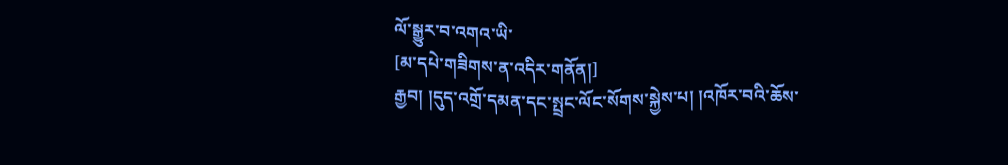ལོ་སྒྱུར་བ་འགའ་ཡི་
[མ་དཔེ་གཟིགས་ན་འདིར་གནོན།]
རྒྱབ། །དུད་འགྲོ་དམན་དང་སྤྲང་ལོང་སོགས་སྐྱེས་པ། །འཁོར་བའི་ཆོས་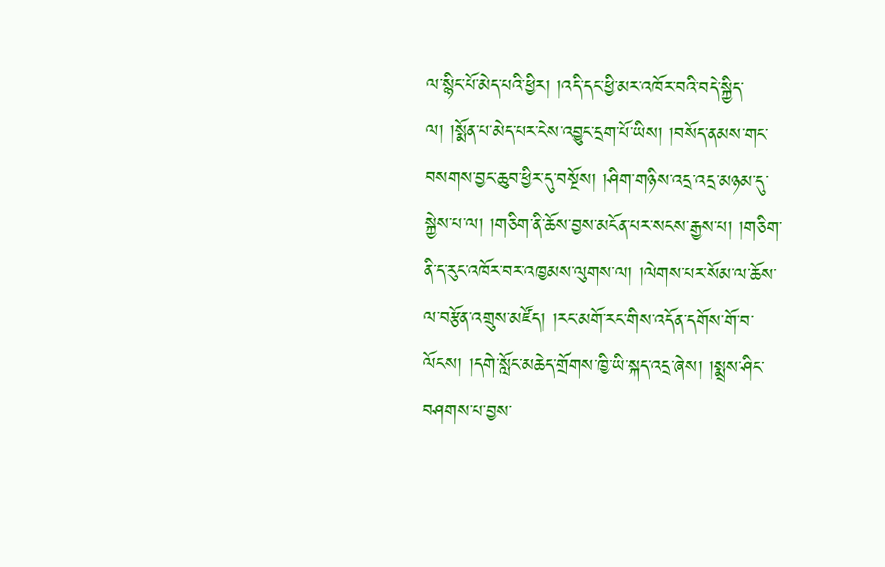ལ་སྙིང་པོ་མེད་པའི་ཕྱིར། །འདི་དང་ཕྱི་མར་འཁོར་བའི་བདེ་སྐྱིད་ལ། །སྨོན་པ་མེད་པར་ངེས་འབྱུང་དྲག་པོ་ཡིས། །བསོད་ནམས་གང་བསགས་བྱང་ཆུབ་ཕྱིར་དུ་བསྔོས། །ཤིག་གཉིས་འདྲ་འདྲ་མཉམ་དུ་སྐྱེས་པ་ལ། །གཅིག་ནི་ཆོས་བྱས་མངོན་པར་སངས་རྒྱས་པ། །གཅིག་ནི་ད་རུང་འཁོར་བར་འཁྱམས་ལུགས་ལ། །ལེགས་པར་སོམ་ལ་ཆོས་ལ་བརྩོན་འགྲུས་མཛོད། །རང་མགོ་རང་གིས་འདོན་དགོས་གོ་བ་ལོངས། །དགེ་སློང་མཆེད་གྲོགས་ཁྱི་ཡི་སྐད་འདྲ་ཞེས། །སྨྲས་ཤིང་བཤགས་པ་བྱས་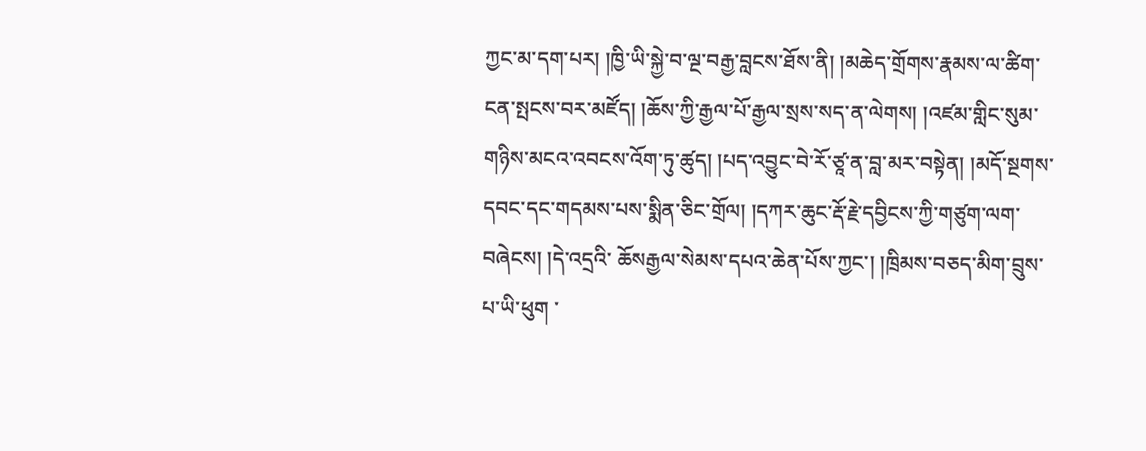ཀྱང་མ་དག་པར། །ཁྱི་ཡི་སྐྱེ་བ་ལྔ་བརྒྱ་བླངས་ཐོས་ནི། །མཆེད་གྲོགས་རྣམས་ལ་ཚིག་ངན་སྤངས་བར་མཛོད། །ཆོས་ཀྱི་རྒྱལ་པོ་རྒྱལ་སྲས་སད་ན་ལེགས། །འཛམ་གླིང་སུམ་གཉིས་མངའ་འབངས་འོག་ཏུ་ཚུད། །པད་འབྱུང་བེ་རོ་ཙཱ་ན་བླ་མར་བསྟེན། །མདོ་སྔགས་དབང་དང་གདམས་པས་སྨིན་ཅིང་གྲོལ། །དཀར་ཆུང་རྡོ་རྗེ་དབྱིངས་ཀྱི་གཙུག་ལག་བཞེངས། །དེ་འདྲའི་ ཆོསརྒྱལ་སེམས་དཔའ་ཆེན་པོས་ཀྱང་། །ཁྲིམས་བཅད་མིག་བྲུས་པ་ཡི་ཕུག ་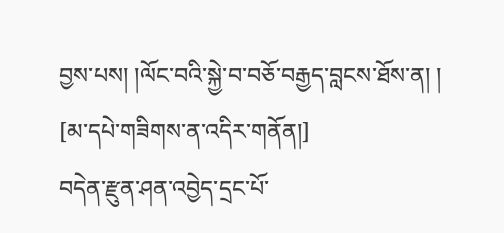བྱས་པས། །ལོང་བའི་སྐྱེ་བ་བཅོ་བརྒྱད་བླངས་ཐོས་ན། །
[མ་དཔེ་གཟིགས་ན་འདིར་གནོན།]
བདེན་རྫུན་ཤན་འབྱེད་དྲང་པོ་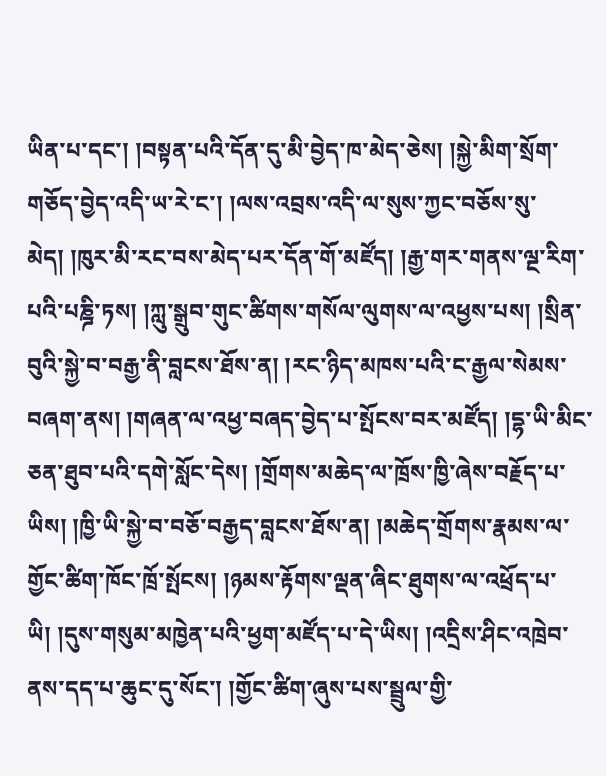ཡིན་པ་དང་། །བསྟན་པའི་དོན་དུ་མི་བྱེད་ཁ་མེད་ཅེས། །སྐྱེ་མིག་སྲོག་གཅོད་བྱེད་འདི་ཡ་རེ་ང་། །ལས་འབྲས་འདི་ལ་སུས་ཀྱང་བཅོས་སུ་མེད། །ཁུར་མི་རང་བས་མེད་པར་དོན་གོ་མཛོད། །རྒྱ་གར་གནས་ལྔ་རིག་པའི་པཎྜི་ཏས། །ཀླུ་སྒྲུབ་གུང་ཚིགས་གསོལ་ལུགས་ལ་འཕྱས་པས། །སྲིན་བུའི་སྐྱེ་བ་བརྒྱ་ནི་བླངས་ཐོས་ན། །རང་ཉིད་མཁས་པའི་ང་རྒྱལ་སེམས་བཞག་ནས། །གཞན་ལ་འཕྱ་བཞད་བྱེད་པ་སྤོངས་བར་མཛོད། །དྷ་ཡི་མིང་ཅན་ཐུབ་པའི་དགེ་སློང་དེས། །གྲོགས་མཆེད་ལ་ཁྲོས་ཁྱི་ཞེས་བརྗོད་པ་ཡིས། །ཁྱི་ཡི་སྐྱེ་བ་བཅོ་བརྒྱད་བླངས་ཐོས་ན། །མཆེད་གྲོགས་རྣམས་ལ་གྱོང་ཚིག་ཁོང་ཁྲོ་སྤོངས། །ཉམས་རྟོགས་ལྡན་ཞིང་ཐུགས་ལ་འཕྲོད་པ་ཡི། །དུས་གསུམ་མཁྱེན་པའི་ཕྱག་མཛོད་པ་དེ་ཡིས། །འདྲིས་ཤིང་འཁྲེབ་ནས་དད་པ་ཆུང་དུ་སོང་། །གྱོང་ཚིག་ཞུས་པས་སྦྲུལ་གྱི་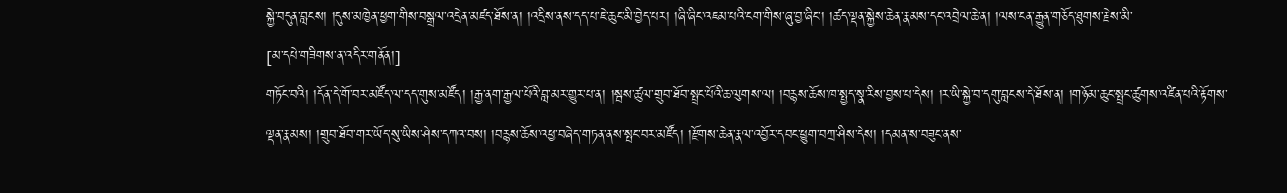སྐྱེ་བདུན་བླངས། །དུས་མཁྱེན་ཕྱག་གིས་བསྒྲལ་འདྲེན་མཛད་ཐོས་ན། །འདྲིས་ནས་དད་པ་ཇེ་ཆུང་མི་བྱེད་པར། །ཞི་ཞིང་འཇམ་པའི་ངག་གིས་ཞུ་བྱ་ཞིང་། །ཚད་ལྡན་སྐྱེས་ཆེན་རྣམས་དང་འབྲེལ་ཆེ་ན། །ལས་ངན་རྒྱུན་གཅོད་ཐུགས་རྗེས་མི་
[མ་དཔེ་གཟིགས་ན་འདིར་གནོན།]
གཏོང་བའི། །དོན་དེ་གོ་བར་མཛོད་ལ་དད་གུས་མཛོད། །རྒྱ་ནག་རྒྱལ་པོའི་བླ་མར་གྱུར་པ་ན། །སྦས་ཚུལ་གྲུབ་ཐོབ་སྤྲང་པོའི་ཆ་ལུགས་ལ། །བརྙས་ཆོས་ཁ་སྤྱད་སྣ་རིས་བྱས་པ་དེས། །ར་ཡི་སྐྱེ་བ་དགུ་བླངས་དེ་ཐོས་ན། །གཉོམ་ཆུང་སྤྲང་ཚུགས་འཛིན་པའི་རྟོགས་ལྡན་རྣམས། །གྲུབ་ཐོབ་གར་ཡོད་སུ་ཡིས་ཤེས་དཀའ་བས། །བརྙས་ཆོས་འཕྱ་བཞེད་གཏན་ནས་སྤང་བར་མཛོད། །རྫོགས་ཆེན་རྣལ་འབྱོར་དབང་ཕྱུག་བཀྲ་ཤིས་དེས། །དམན་ས་བཟུང་ནས་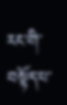རང་གི་བསྟོད་པ་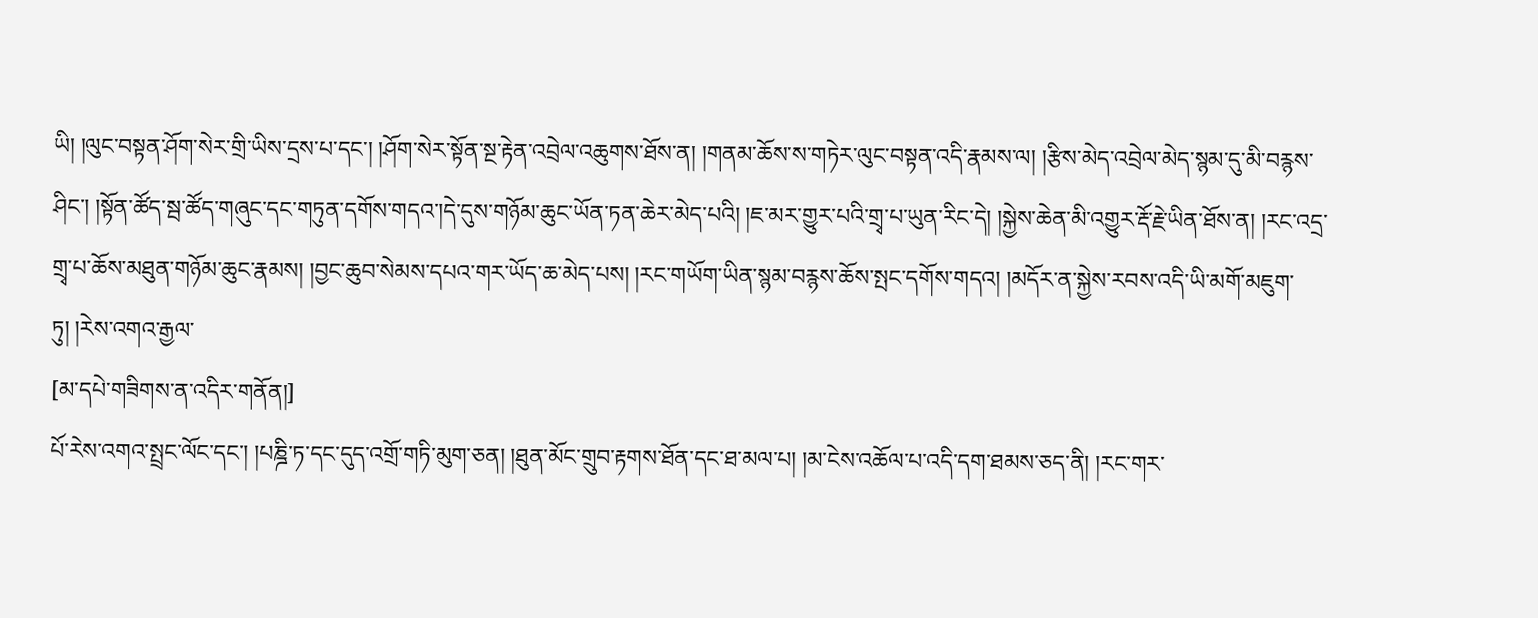ཡི། །ལུང་བསྟན་ཤོག་སེར་གྲི་ཡིས་དྲས་པ་དང་། །ཤོག་སེར་སྟོན་སྔ་རྟེན་འབྲེལ་འཆུགས་ཐོས་ན། །གནམ་ཆོས་ས་གཏེར་ལུང་བསྟན་འདི་རྣམས་ལ། །རྩིས་མེད་འབྲེལ་མེད་སྙམ་དུ་མི་བརྙས་ཤིང་། །སྟོན་ཚོད་སྦ་ཚོད་གཞུང་དང་གཏུན་དགོས་གདའ་།དེ་དུས་གཉོམ་ཆུང་ཡོན་ཏན་ཆེར་མེད་པའི། །ཇ་མར་གྱུར་པའི་གྲྭ་པ་ཡུན་རིང་དེ། །སྐྱེས་ཆེན་མི་འགྱུར་རྡོ་རྗེ་ཡིན་ཐོས་ན། །རང་འདྲ་གྲྭ་པ་ཆོས་མཐུན་གཉོམ་ཆུང་རྣམས། །བྱང་ཆུབ་སེམས་དཔའ་གར་ཡོད་ཆ་མེད་པས། །རང་གཡོག་ཡིན་སྙམ་བརྙས་ཆོས་སྤང་དགོས་གདའ། །མདོར་ན་སྐྱེས་རབས་འདི་ཡི་མགོ་མཇུག་ཏུ། །རེས་འགའ་རྒྱལ་
[མ་དཔེ་གཟིགས་ན་འདིར་གནོན།]
པོ་རེས་འགའ་སྤྲང་ལོང་དང་། །པཎྜི་ཏ་དང་དུད་འགྲོ་གཏི་མུག་ཅན། །ཐུན་མོང་གྲུབ་རྟགས་ཐོན་དང་ཐ་མལ་པ། །མ་ངེས་འཆོལ་པ་འདི་དག་ཐམས་ཅད་ནི། །རང་གར་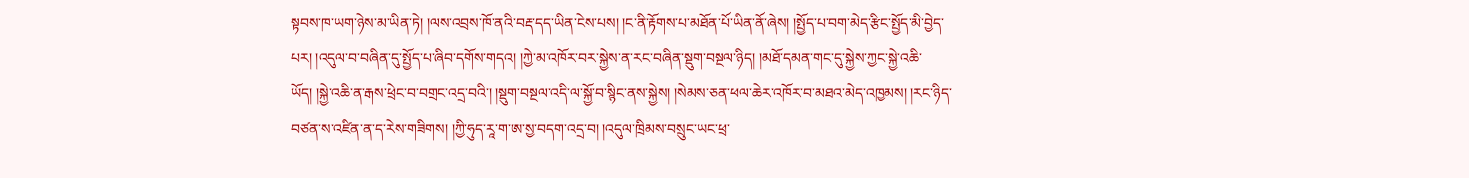སྟབས་ཁ་ཡག་ཉེས་མ་ཡིན་ཏེ། །ལས་འབྲས་ཁོ་ནའི་བརྡ་དད་ཡིན་ངེས་པས། །ང་ནི་རྟོགས་པ་མཐོན་པོ་ཡིན་ནོ་ཞེས། །སྤྱོད་པ་བག་མེད་རྩིང་སྤྱོད་མི་བྱེད་པར། །འདུལ་བ་བཞིན་དུ་སྤྱོད་པ་ཞིབ་དགོས་གདའ། །ཀྱེ་མ་འཁོར་བར་སྐྱེས་ན་རང་བཞིན་སྡུག་བསྔལ་ཉིད། །མཐོ་དམན་གང་དུ་སྐྱེས་ཀྱང་སྐྱེ་འཆི་ཡོད། །སྐྱེ་འཆི་ན་རྒས་ཕྲེང་བ་བགྲང་འདྲ་བའི་། །སྡུག་བསྔལ་འདི་ལ་སྐྱོ་བ་སྙིང་ནས་སྐྱེས། །སེམས་ཅན་ཕལ་ཆེར་འཁོར་བ་མཐའ་མེད་འཁྱམས། །རང་ཉིད་བཙན་ས་འཛིན་ན་ད་རེས་གཟིགས། །ཀྱི་ཧུད་རཱ་ག་ཨ་སྱ་བདག་འདྲ་བ། །འདུལ་ཁྲིམས་བསྲུང་ཡང་ཕྲ་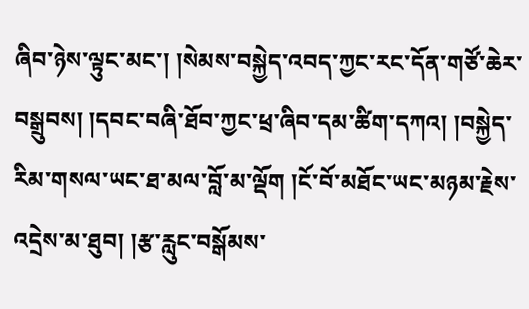ཞིབ་ཉེས་ལྟུང་མང་། །སེམས་བསྐྱེད་འབད་ཀྱང་རང་དོན་གཙོ་ཆེར་བསྒྲུབས། །དབང་བཞི་ཐོབ་ཀྱང་ཕྲ་ཞིབ་དམ་ཚིག་དཀའ། །བསྐྱེད་རིམ་གསལ་ཡང་ཐ་མལ་བློ་མ་ལྡོག །ངོ་བོ་མཐོང་ཡང་མཉམ་རྗེས་འདྲེས་མ་ཐུབ། །རྩ་རླུང་བསྒོམས་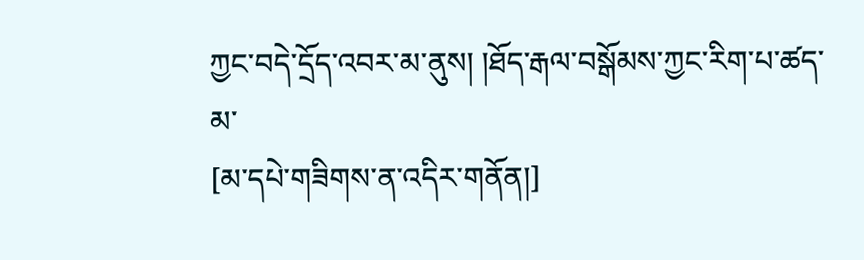ཀྱང་བདེ་དྲོད་འབར་མ་ནུས། །ཐོད་རྒལ་བསྒོམས་ཀྱང་རིག་པ་ཚད་མ་
[མ་དཔེ་གཟིགས་ན་འདིར་གནོན།]